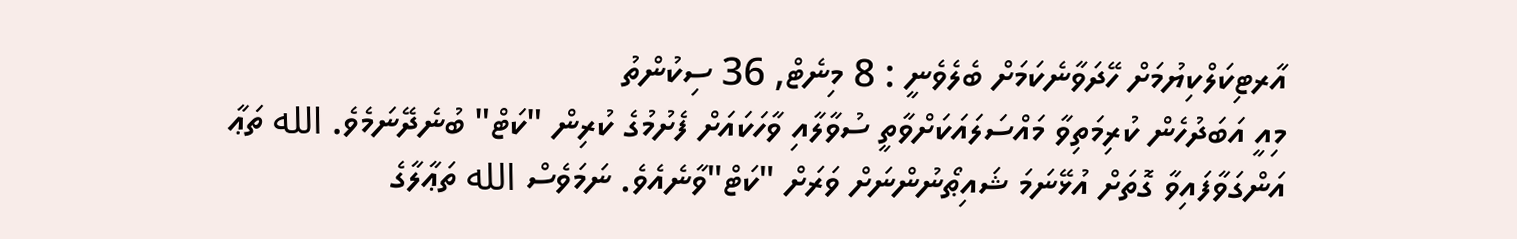އާރޓިކަލްކިޔުމަށް ހޭދަވާނެކަމަށް ބެލެވެނީ : 8 މިނެޓް, 36 ސިކުންތު
މިއީ އަބަދުހެން ކުރިމަތިވާ މައްސަލައަކަށްވާތީ ސުވާލާއި ވާހަކައަށް ފެށުމުގެ ކުރިން "ކަޓް" ބުނެދޭނަމެވެ. الله ތަޢާ އަންގަވާފައިވާ ގޮތަށް އުޅޭނަމަ ޝައިޠޯނުންނަށް ވަރަށް "ކަޓް"ވާނެއެވެ. ނަމަވެސް الله ތަޢާލާގެ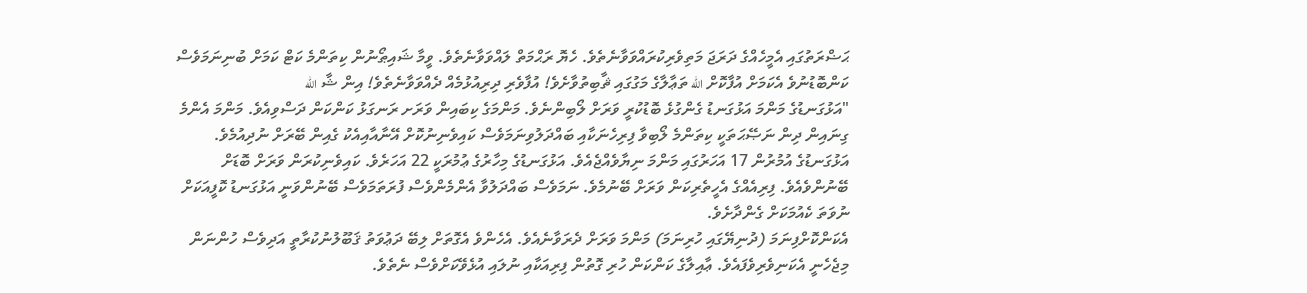ޙަޟްރަތުގައި އެމީހެއްގެ ދަރަޖަ މަތިވެރިކުރައްވަވާނެތެވެ. ހެޔޮ ރަޙްމަތް ލައްވަވާނެތެވެ. ވީމާ ޝައިޠޯނުން ކިތަންމެ ކަޓް ކަމަށް ބުނިނަމަވެސް ކަންބޮޑުނުވެ އެކަމަށް އުފާކޮށް الله ތަޢާލާގެ މަގުގައި ޘާބިތުވާށެވެ! އުފާވެރި ދިރިއުޅުމެއް ދެއްވަވާނެތެވެ! އިން ޝާ الله
"އަޅުގަނޑުގެ މަންމަ އަޅުގަނޑު ގެންގުޅެ ބޮޑުކުރީ ވަރަށް ލޯބިންނެވެ. މަންމަގެ ކިބައިން ވަރަށ ރަނގަޅު ކަންކަން ދަސްވިއެވެ. މަންމަ އެންމެ ގިނައިން ދިން ނަޞޭޙަތަކީ ކިތަންމެ ލޯބިވާ ފިރިހެނަކާއި ބައްދަލުވިނަމަވެސް ކައިވެނިނުކޮށް އޭނާއާއިއެކު ގެއިން ބޭރަށް ނުދިއުމެވެ.
އަޅުގަނޑުގެ އުމުރުން 17 އަހަރުގައި މަންމަ ނިޔާވެއްޖެއެވެ. އަޅުގަނޑުގެ މިހާރުގެ ޢުމުރަކީ 22 އަހަރެވެ. ކައިވެނިކުރަން ވަރަށް ބޮޑަށް ބޭނުންވެއެވެ. ފިރިއެއްގެ އެހީތެރިކަން ވަރަށް ބޭނުމެވެ. ނަމަވެސް ބައްދަލުވާ އެންމެންވެސް ފުރަތަމަވެސް ބޭނުންވަނީ އަޅުގަނޑު ކޮފީއަކަށް ނުވަތަ ކެއުމަކަށް ގެންދާށެވެ.
އެކަންކޮށްފިނަމަ (ދުނިޔޭގައި ހުރިނަމަ) މަންމަ ވަރަށް ދެރަވާނެއެވެ. އެހެންވެ އެގޮތަށް ލިބޭ ދަޢުވަތު ޤަބޫލުނުކުރާތީ އަދިވެސް ހުންނަން މިޖެހެނީ އެކަނިވެރިވެފައެވެ. ޢާއިލާގެ ކަންކަން ހުރި ގޮތުން ފިރިއަކާއި ނުލައި އުޅެވޭކަށްވެސް ނެތެވެ.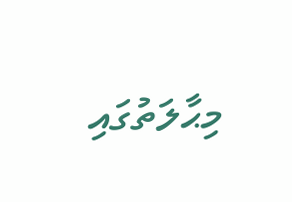މިޙާލަތުގައި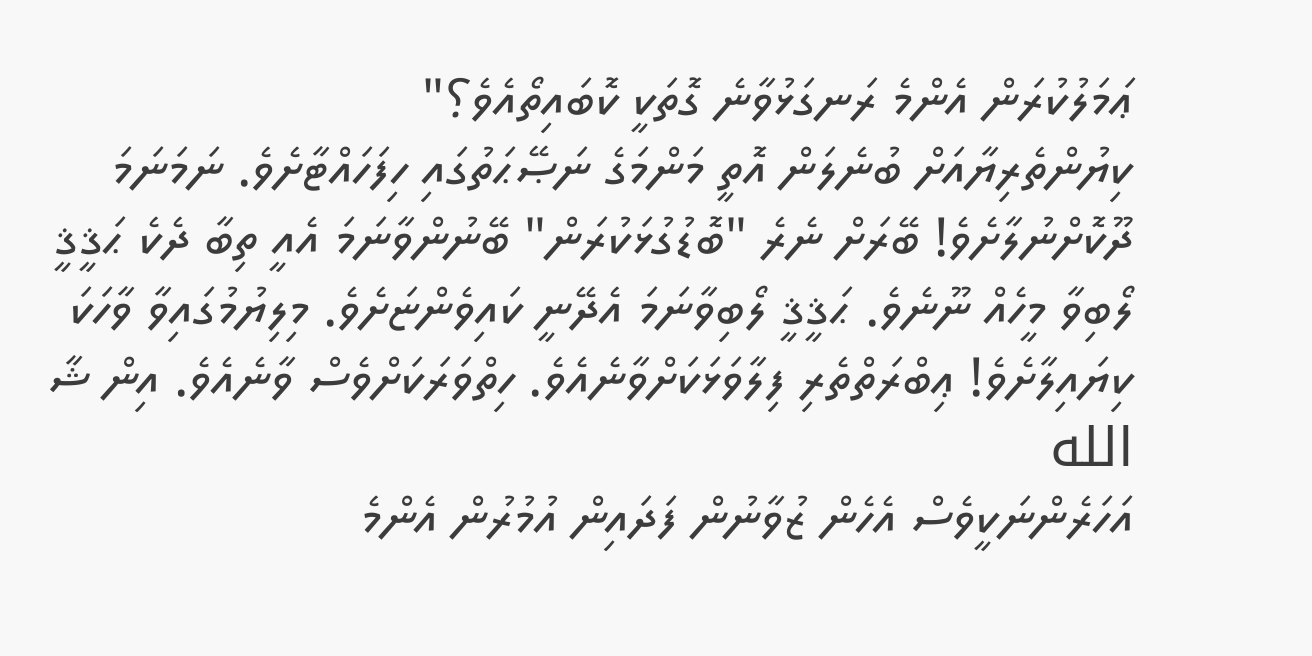ޢަމަލުކުރަން އެންމެ ރަނގަޅުވާނެ ގޮތަކީ ކޮބައިތޯއެވެ؟"
ކިޔުންތެރިޔާއަށް ބުނެލަން އޮތީ މަންމަގެ ނަޞޭޙަތުގައި ހިފަހައްޓާށެވެ. ނަމަނަމަ ދޫކޮށްނުލާށެވެ! ބޭރަށް ނެރެ "ބޮޑުގުޅަކުރަން" ބޭނުންވާނަމަ އެއީ ތިބާ ދެކެ ޙަޤީޤީ ލޯބިވާ މީހެއް ނޫނެވެ. ޙަޤީޤީ ލޯބިވާނަމަ އެދޭނީ ކައިވެންޏަށެވެ. މިލިޔުމުގައިވާ ވާހަކަ ކިޔައިލާށެވެ! ޢިބްރަތްތެރި ފިލާވަޅަކަށްވާނެއެވެ. ހިތްވަރަކަށްވެސް ވާނެއެވެ. އިން ޝާ الله
އަހަރެންނަކީވެސް އެހެން ޒުވާނުން ފަދައިން އުމުރުން އެންމެ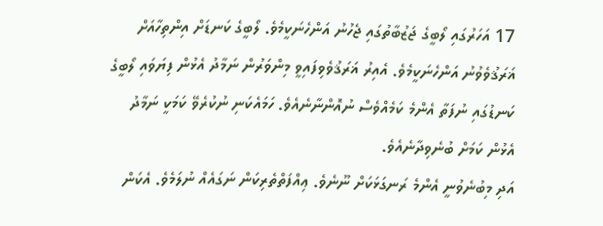17 އަހަރުގައި ލޯބީގެ ޖަޒުބާތުގައި ޖެހުނު އަންހެނަކީމެވެ. ލޯބީގެ ކަނޑަށް އިންތިހާއަށް ޣަރަޤުވެވުނު އަންހެނަކީމެވެ. އެއިރު ޣަރަޤުވެވިފައިވީ މިންވަރުން ނަމާދު އެޅުން ފިޔަވައި ލޯބީގެ ކަނޑުގައި ނުފަތާ އެންމެ ކަމެއްވެސް ނުއޮންނާނެއެވެ. ހަމައެކަނި ނުކުރެވޭ ކަމަކީ ނަމާދު އެޅުން ކަމަށް ބުނެވިދާނެއެވެ.
އަދި މިބުނެވުނީ އެންމެ ރަނގަޅަކަށް ނޫނެވެ. ޢިއްފަތްތެރިކަން ނަގައެއް ނުލަމެވެ. އެކަން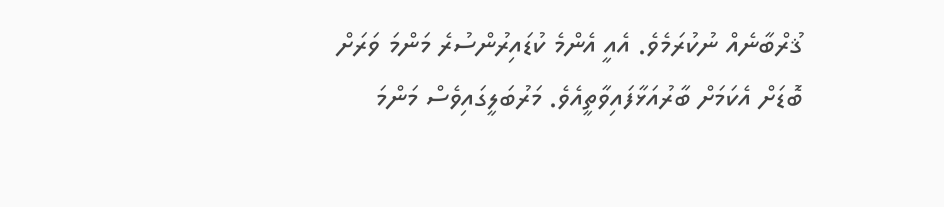ޤުރްބާނެއް ނުކުރަމެވެ. އެއީ އެންމެ ކުޑައިރުންސުރެ މަންމަ ވަރަށް ބޮޑަށް އެކަމަށް ބާރުއަޅާފައިވާތީއެވެ. މަރުބަލީގައިވެސް މަންމަ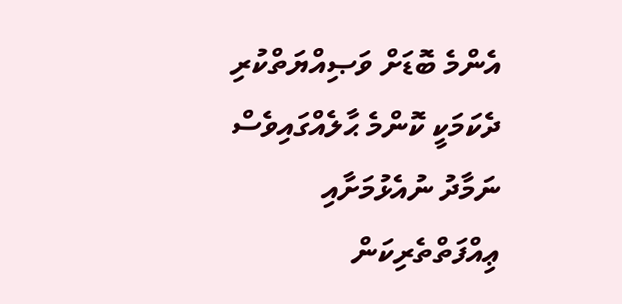އެންމެ ބޮޑަށް ވަޞިއްޔަތްކުރި ދެކަމަކީ ކޮންމެ ޙާލެއްގައިވެސް ނަމާދު ނުއެޅުމަށާއި ޢިއްފަތްތެރިކަން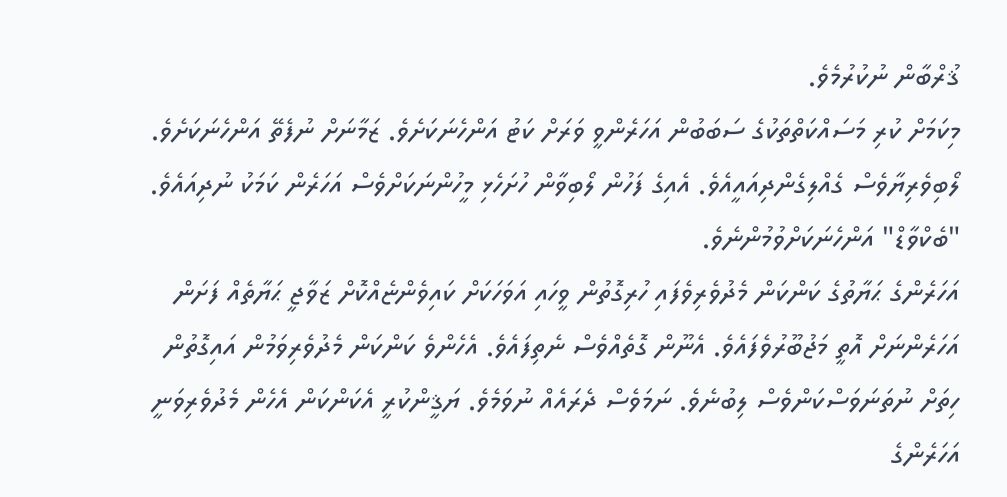ޤުރްބާން ނުކުރުމެވެ.
މިކަމަށް ކުރި މަސައްކަތްތަކުގެ ސަބަބުން އަހަރެންވީ ވަރަށް ކަޓު އަންހެނަކަށެވެ. ޒަމާނަށް ނުފެތޭ އަންހެނަކަށެވެ. ލޯބިވެރިޔާވެސް ގެއްލިގެންދިއައީއެވެ. އެއިގެ ފަހުން ލޯބިވާން ހުށަހެޅި މީހުންނަކަށްވެސް އަހަރެން ކަމަކު ނުދިއައެވެ. "ބެކްވާޑް" އަންހެނަކަށްވުމުންނެވެ.
އަހަރެންގެ ޙަޔާތުގެ ކަންކަން މެދުވެރިވެފައި ހުރިގޮތުން ވީހައި އަވަހަކަށް ކައިވެންޏެއްކޮށް ޒަވާޖީ ޙަޔާތެއް ފަށަން އަހަރެންނަށް އޮތީ މަޖުބޫރުވެފައެވެ. އެނޫން ގޮތެއްވެސް ނެތިފައެވެ. އެހެންވެ ކަންކަން މެދުވެރިވަމުން އައިގޮތުން ހިތަށް ނުތަނަވަސްކަންވެސް ލިބުނެވެ. ނަމަވެސް ދެރައެއް ނުވަމެވެ. ޔަޤީންކުރީ އެކަންކަން އެހެން މެދުވެރިވަނީ އަހަރެންގެ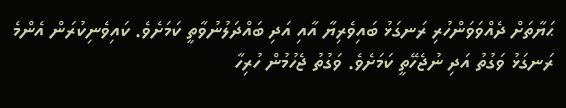ޙަޔާތަށް ދެއްވަވަންހުރި ރަނގަޅު ބައިވެރިޔާ އާއި އަދި ބައްދަލުނުވާތީ ކަމަށެވެ. ކައިވެނިކުރަން އެންމެ ރަނގަޅު ވަގުތު އަދި ނުޖެހޭތީ ކަމަށެވެ. ވަގުތު ޖެހުމުން ހުރިހާ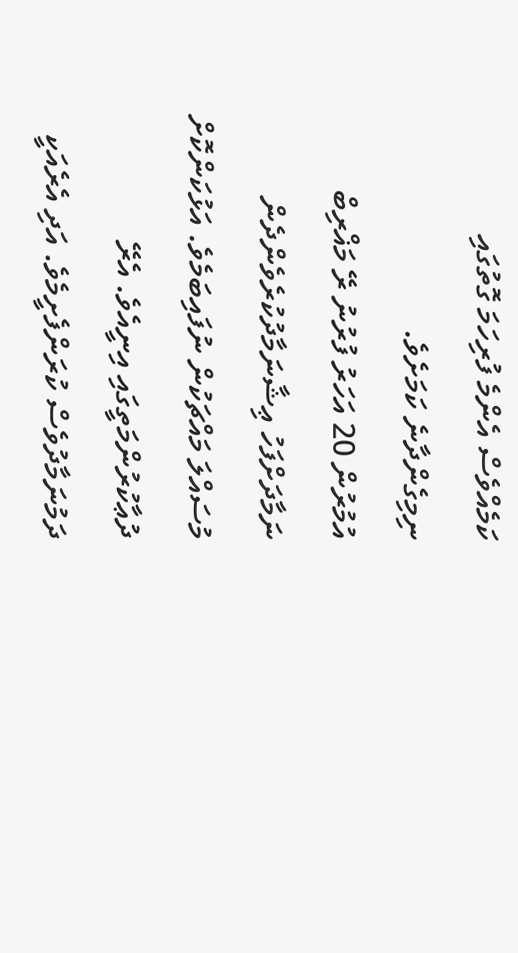ކަމެއްވެސް އެންމެ ފުރިހަމަ ގޮތުގައި ނިމިގެންދާނެ ކަމަށެވެ.
އުމުރުން 20 އަހަރު ފުރުނު ރޭ މަޣްރިބް ނަމާދަށްފަހު ޢިޝާނަމާދުކުރެވެންދެން މުސައްލަ މައްޗަކުން ނުފައިބަމެވެ. އަޅުކަންކޮށް ދުޢާކުރުންމަތީގައި އިނީއެވެ. އެރޭ ދަމުނަމާދުވެސް ކުރަންފެށީމެވެ. އަދި އެރެއަކީ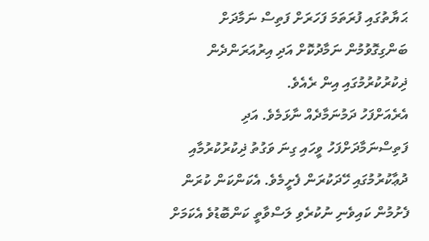ޙަޔާތުގައި ފުރަތަމަ ފަހަރަށް ފަތިސް ނަމާދަށް ބަންގިގޮވުމުން ނަމާދުކޮށް އަދި އިރުއަރަންދެން ޛިކުރުކުރުމުގައި އިން ރެއެވެ.
އެރެއަށްފަހު ދަމުނަމާދެއް ނާޅަމެވެ. އަދި ފަތިސްނަމާދަށްފަހު ވީހައި ގިނަ ވަގުތު ޛިކުރުކުރުމާއި ދުޢާކުރުމުގައި ހޭދަކުރަން ފެށީމެވެ. އެކަންކަން ކުރަން ފެށުމުން ކައިވެނި ނުކުރެވި ލަސްވާތީ ކަންބޮޑުވެ އެކަމަށް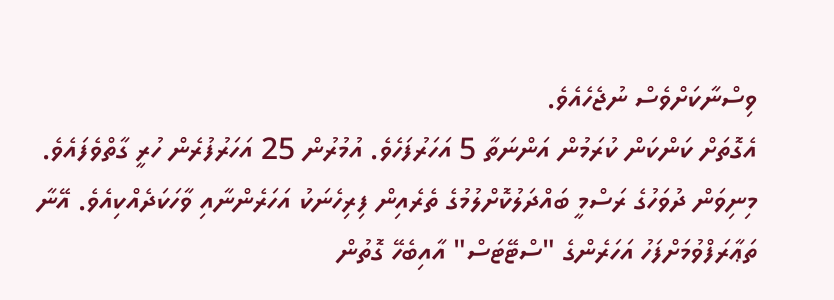ވިސްނާކަށްވެސް ނުޖެހެއެވެ.
އެގޮތަށް ކަންކަން ކުރަމުން އަންނަތާ 5 އަހަރުފަހެވެ. އުމުރުން 25 އަހަރުފުރެން ހުރީ ގާތްވެފައެވެ. މިނިވަން ދުވަހުގެ ރަސްމީ ބައްދަލުކޮށްލުމުގެ ތެރެއިން ފިރިހެނަކު އަހަރެންނާއި ވާހަކަދެއްކިއެވެ. އޭނާ ތަޢާރަފްވުމަށްފަހު އަހަރެންގެ "ސްޓޭޓަސް" އާއިބެހޭ ގޮތުން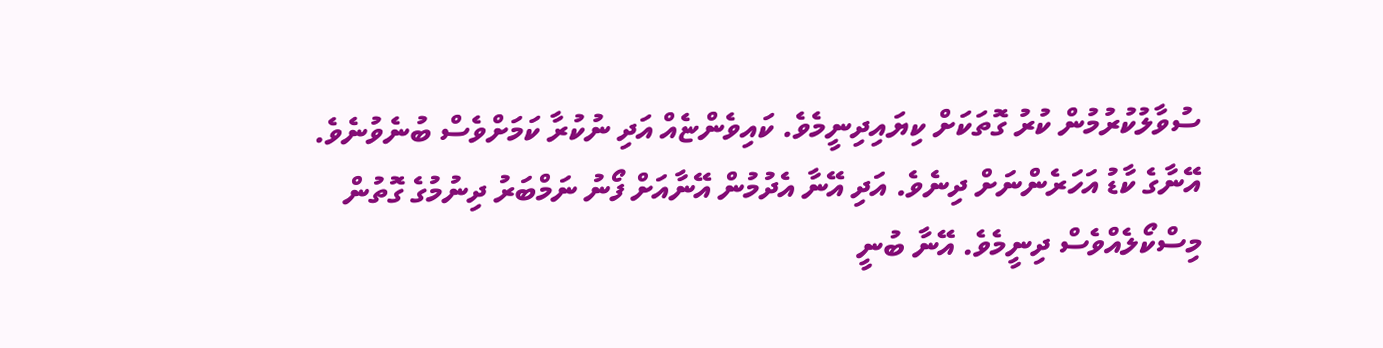ސުވާލުކުރުމުން ކުރު ގޮތަކަށް ކިޔައިދިނީމެވެ. ކައިވެންޏެއް އަދި ނުކުރާ ކަމަށްވެސް ބުނެވުނެވެ.
އޭނާގެ ކާޑު އަހަރެންނަށް ދިނެވެ. އަދި އޭނާ އެދުމުން އޭނާއަށް ފޯނު ނަމްބަރު ދިނުމުގެ ގޮތުން މިސްކޯލެއްވެސް ދިނީމެވެ. އޭނާ ބުނީ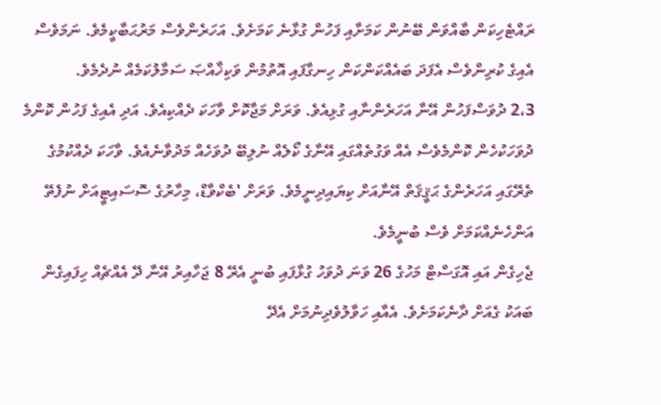ރައްޓެހިކަން ބާއްވަން ބޭނުން ކަމަށާއި ފަހުން ގުޅާނެ ކަމަށެވެ. އަހަރެންވެސް މަރުޙަބާކީމެވެ. ނަމަވެސް އެއިގެ ކުރިންވެސް އެފަދަ ބައެއްކަންކަން ހިނގާފައި އޮތުމުން ވަކިޚާއްޞަ ސަމާލުކަމެއް ނުދެމެވެ.
2،3 ދުވަސްފަހުން އޭނާ އަހަރެންނާއި ގުޅިއެވެ. ވަރަށް މަޖާކޮށް ވާހަކަ ދެއްކިއެވެ. އަދި އެއިގެ ފަހުން ކޮންމެ ދުވަހަކުހެން ކޮންމެވެސް އެއް ވަގުތެއްގައި އޭނާގެ ކޯލެއް ނުލިބޭ ދުވަހެއް މަދުވާނެއެވެ. ވާހަކަ ދެއްކުމުގެ ތެރޭގައި އަހަރެންގެ ޙަޤީޤަތް އޭނާއަށް ކިޔައިދިނީމެވެ. ވަރަށް 'ބެކްވާޑް، މިހާރުގެ ސޮސައިޓީއަށް ނުފެތޭ އަންހެނެއްކަމަށް ވެސް ބުނީމެވެ.
ޖެހިގެން އައި އޮގަސްޓް މަހުގެ 26 ވަނަ ދުވަހު ގުޅާފައި ބުނީ އެރޭ 8 ޖަހާއިރު އޭނާ ދޭ އެއްޗެއް ހިފައިގެން ބައަކު ގެއަށް ދާނެކަމަށެވެ. އެއާއި ހަވާލުވެދިނުމަށް އެދޭ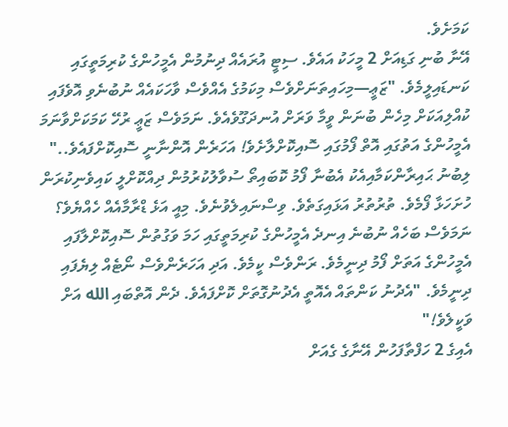ކަމަށެވެ.
އޭނާ ބުނި ގަޑިއަށް 2 މީހަކު އައެވެ. ސިޓީ އުރައެއް ދިނުމުން އެމީހުންގެ ކުރިމަތީގައި ކަނޑައިލީމެވެ. "ޒަޢީ—މިހައިތަނަށްވެސް މިކަމުގެ އެއްވެސް ވާހަކައެއް ނުބުނެވި އޮވެފައި ކުއްލިއަކަށް މިހެން ބުނަން ވީމާ ވަރަށް އުނދަގޫވެއެވެ. ނަމަވެސް ޒަޢީ ރުހޭ ކަމަކަށްވާނަމަ އެމީހުންގެ އަތުގައި އޮތް ފޯމުގައި ސޮއިކޮށްލާށެވެ! އަހަރެން އޮންނާނީ ސޮއިކޮށްފައެވެ.."
ލިބުނު ޙައިރާންކަމާއިއެކު އެބުނާ ފޯމު ކޮބައިތޯ ސުވާލުކުރުމުން ދިއްކޮށްލީ ކައިވެނިކުރަން ހުށަހަޅާ ފޯމެވެ. ތުރުތުރު އަޅައިގަތެވެ. ވިސްނައިލެވުނެވެ. މިއީ އަޅެ ޑްރާމާއެއް ހެއްޔެވެ؟ ނަމަވެސް ބަހެއް ނުބުނެ އިނދެ އެމީހުންގެ ކުރިމަތީގައި ހަމަ ވަގުތުން ސޮއިކޮށްލާފައި އެމީހުންގެ އަތަށް ފޯމު ދިނީމެވެ. ރަންވެސް ކީމެވެ. އަދި އަހަރެންވެސް ނޯޓެއް ލިޔެފައި ދިނީމެވެ. "އެދުނު ކަންތައް އެއޮތީ އެދުނުގޮތަށް ކޮށްފައެވެ. ދެން އޮތްބައި الله އަށް ވަކީލެވެ!"
އެއިގެ 2 ހަފްތާފަހުން އޭނާގެ ގެއަށް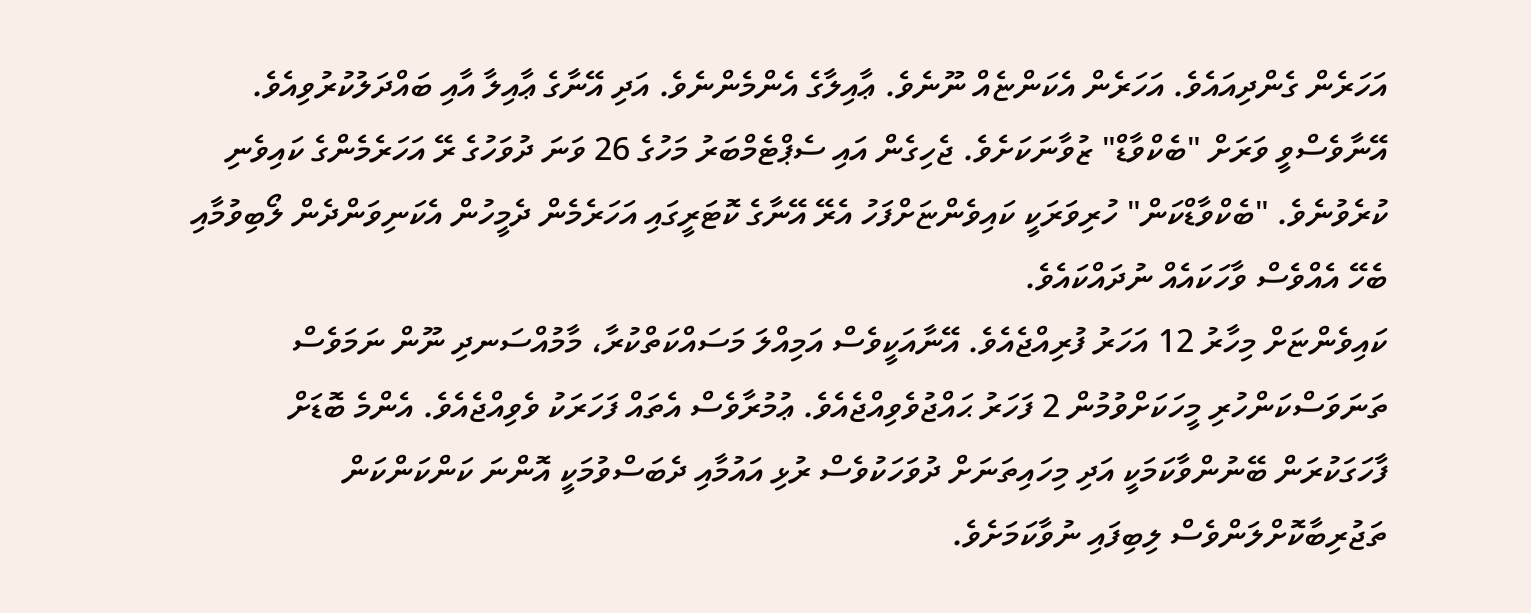އަހަރެން ގެންދިއައެވެ. އަހަރެން އެކަންޏެއް ނޫނެވެ. ޢާއިލާގެ އެންމެންނެވެ. އަދި އޭނާގެ ޢާއިލާ އާއި ބައްދަލުކުރުވިއެވެ.
އޭނާވެސްވީ ވަރަށް "ބެކްވާޑް" ޒުވާނަކަށެވެ. ޖެހިގެން އައި ސެޕްޓެމްބަރު މަހުގެ 26 ވަނަ ދުވަހުގެ ރޭ އަހަރެމެންގެ ކައިވެނި ކުރެވުނެވެ. "ބެކްވާޑްކަން" ހުރިވަރަކީ ކައިވެންޏަށްފަހު އެރޭ އޭނާގެ ކޮޓަރީގައި އަހަރެމެން ދެމީހުން އެކަނިވަންދެން ލޯބިވުމާއި ބެހޭ އެއްވެސް ވާހަކައެއް ނުދައްކައެވެ.
ކައިވެންޏަށް މިހާރު 12 އަހަރު ފުރިއްޖެއެވެ. އޭނާއަކީވެސް އަމިއްލަ މަސައްކަތްކުރާ، މާމުއްސަނދި ނޫން ނަމަވެސް ތަނަވަސްކަންހުރި މީހަކަށްވުމުން 2 ފަހަރު ޙައްޖުވެވިއްޖެއެވެ. ޢުމުރާވެސް އެތައް ފަހަރަކު ވެވިއްޖެއެވެ. އެންމެ ބޮޑަށް ފާހަގަކުރަން ބޭނުންވާކަމަކީ އަދި މިހައިތަނަށް ދުވަހަކުވެސް ރުޅި އައުމާއި ދެބަސްވުމަކީ އޮންނަ ކަންކަންކަން ތަޖުރިބާކޮށްލަންވެސް ލިބިފައި ނުވާކަމަށެވެ.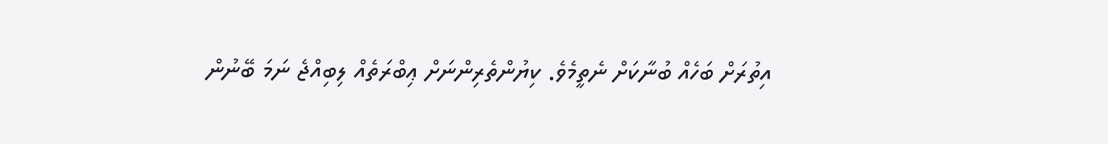އިތުރަށް ބަހެއް ބުނާކަށް ނެތީމެވެ. ކިޔުންތެރިންނަށް ޢިބްރަތެއް ލިބިއްޖެ ނަމަ ބޭނުން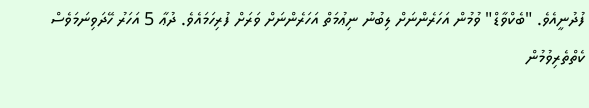ފުދުނީއެވެ. "ބެކްވާޑް" ވުމުން އަހަރެންނަށް ލިބުނު ނިޢުމަތް އަހަރެންނަށް ވަރަށް ފުރިހަމައެވެ. ދުޢާ 5 އަހަރު ހޭދަވިނަމަވެސް ކެތްތެރިވުމުން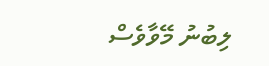ލިބުނު މޭވާވެސް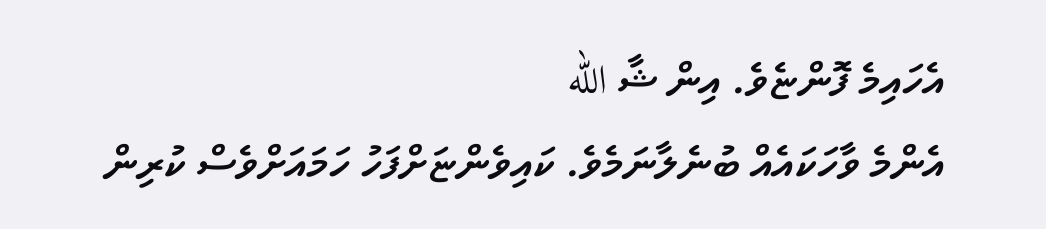އެހައިމެ ފޮންޏެވެ. އިން ޝާ الله
އެންމެ ވާހަކައެއް ބުނެލާނަމެވެ. ކައިވެންޏަށްފަހު ހަމައަށްވެސް ކުރިން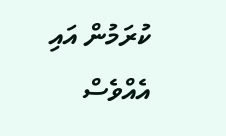ކުރަމުން އައި އެއްވެސް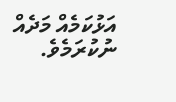އަޅުކަމެއް މަދެއް ނުކުރަމެވެ.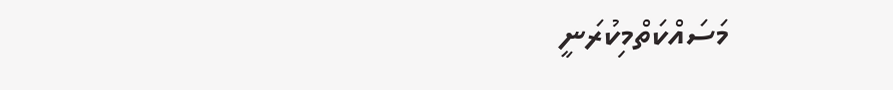މަސައްކަތްމިކުރަނީ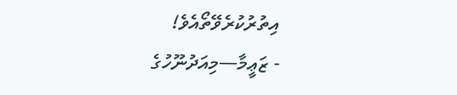އިތުރުކުރެވޭތޯއެވެ!
- ޒަޢީމާ—މިއަދުނޫހުގެ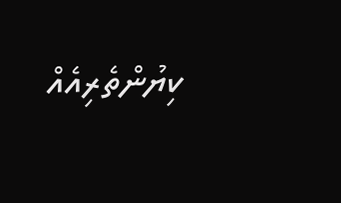ކިޔުންތެރިއެއް